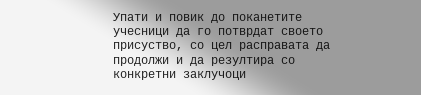Упати и повик до поканетите учесници да го потврдат своето присуство, со цел расправата да продолжи и да резултира со конкретни заклучоци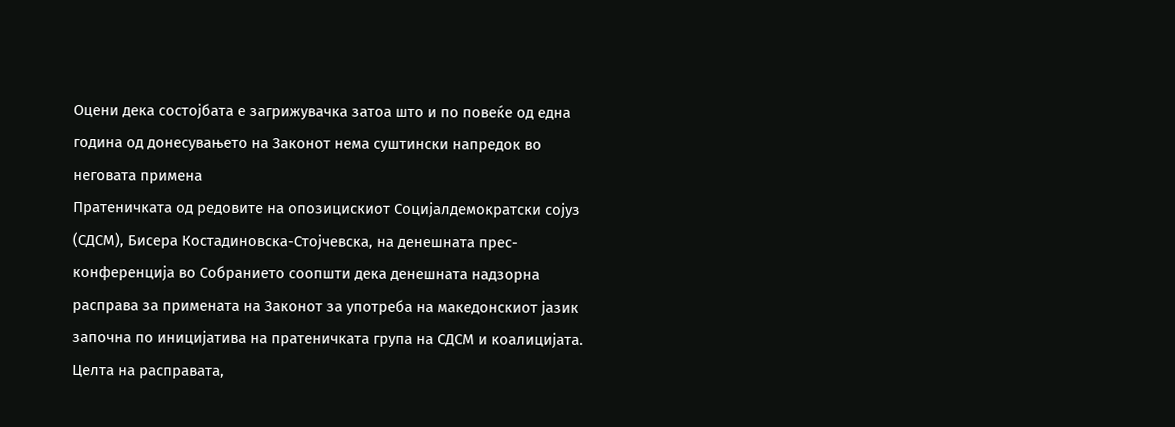Оцени дека состојбата е загрижувачка затоа што и по повеќе од една година од донесувањето на Законот нема суштински напредок во неговата примена
Пратеничката од редовите на опозицискиот Социјалдемократски сојуз (СДСМ), Бисера Костадиновска-Стојчевска, на денешната прес-конференција во Собранието соопшти дека денешната надзорна расправа за примената на Законот за употреба на македонскиот јазик започна по иницијатива на пратеничката група на СДСМ и коалицијата.
Целта на расправата,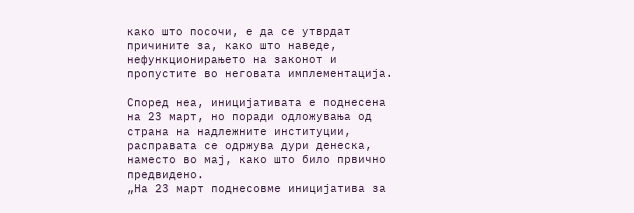како што посочи, е да се утврдат причините за, како што наведе, нефункционирањето на законот и пропустите во неговата имплементација.

Според неа, иницијативата е поднесена на 23 март, но поради одложувања од страна на надлежните институции, расправата се одржува дури денеска, наместо во мај, како што било првично предвидено.
„На 23 март поднесовме иницијатива за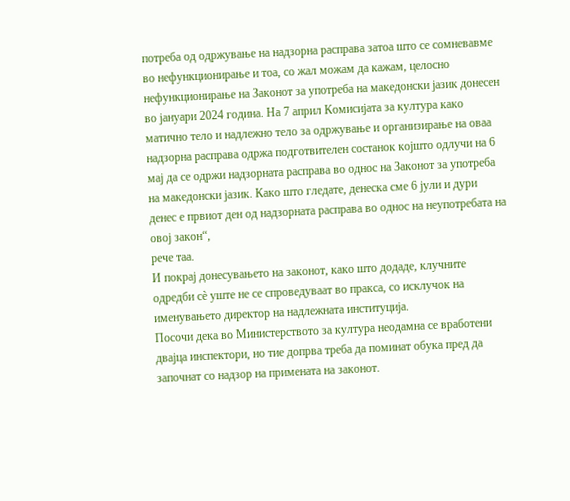потреба од одржување на надзорна расправа затоа што се сомневавме во нефункционирање и тоа, со жал можам да кажам, целосно нефункционирање на Законот за употреба на македонски јазик донесен во јануари 2024 година. На 7 април Комисијата за култура како матично тело и надлежно тело за одржување и организирање на оваа надзорна расправа одржа подготвителен состанок којшто одлучи на 6 мај да се одржи надзорната расправа во однос на Законот за употреба на македонски јазик. Како што гледате, денеска сме 6 јули и дури денес е првиот ден од надзорната расправа во однос на неупотребата на овој закон“,
рече таа.
И покрај донесувањето на законот, како што додаде, клучните одредби сè уште не се спроведуваат во пракса, со исклучок на именувањето директор на надлежната институција.
Посочи дека во Министерството за култура неодамна се вработени двајца инспектори, но тие допрва треба да поминат обука пред да започнат со надзор на примената на законот.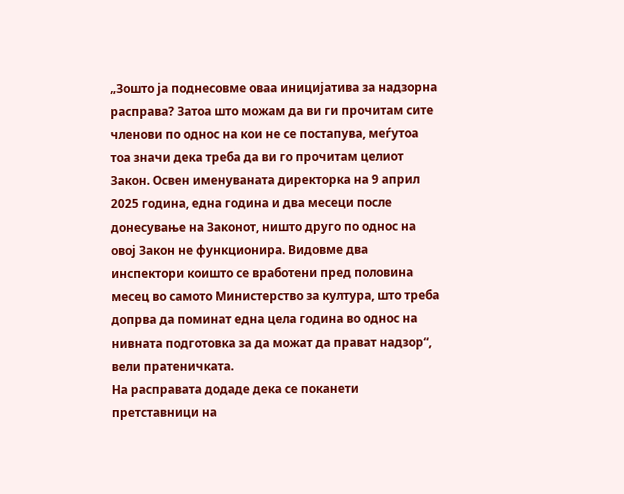„Зошто ја поднесовме оваа иницијатива за надзорна расправа? Затоа што можам да ви ги прочитам сите членови по однос на кои не се постапува, меѓутоа тоа значи дека треба да ви го прочитам целиот Закон. Освен именуваната директорка на 9 април 2025 година, една година и два месеци после донесување на Законот, ништо друго по однос на овој Закон не функционира. Видовме два инспектори коишто се вработени пред половина месец во самото Министерство за култура, што треба допрва да поминат една цела година во однос на нивната подготовка за да можат да прават надзор“,
вели пратеничката.
На расправата додаде дека се поканети претставници на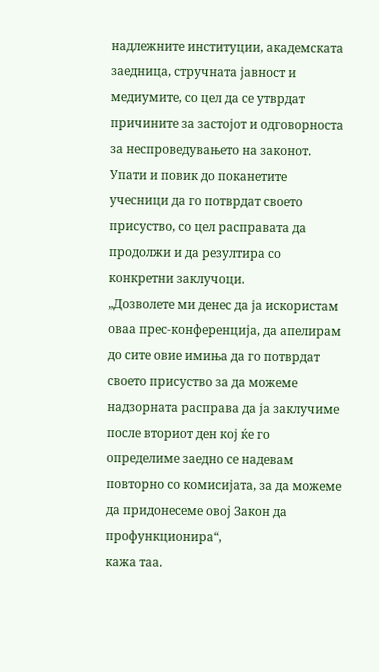надлежните институции, академската заедница, стручната јавност и медиумите, со цел да се утврдат причините за застојот и одговорноста за неспроведувањето на законот.
Упати и повик до поканетите учесници да го потврдат своето присуство, со цел расправата да продолжи и да резултира со конкретни заклучоци.
„Дозволете ми денес да ја искористам оваа прес-конференција, да апелирам до сите овие имиња да го потврдат своето присуство за да можеме надзорната расправа да ја заклучиме после вториот ден кој ќе го определиме заедно се надевам повторно со комисијата, за да можеме да придонесеме овој Закон да профункционира“,
кажа таа.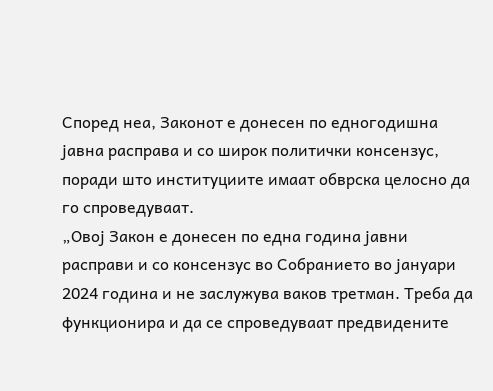Според неа, Законот е донесен по едногодишна јавна расправа и со широк политички консензус, поради што институциите имаат обврска целосно да го спроведуваат.
„Овој Закон е донесен по една година јавни расправи и со консензус во Собранието во јануари 2024 година и не заслужува ваков третман. Треба да функционира и да се спроведуваат предвидените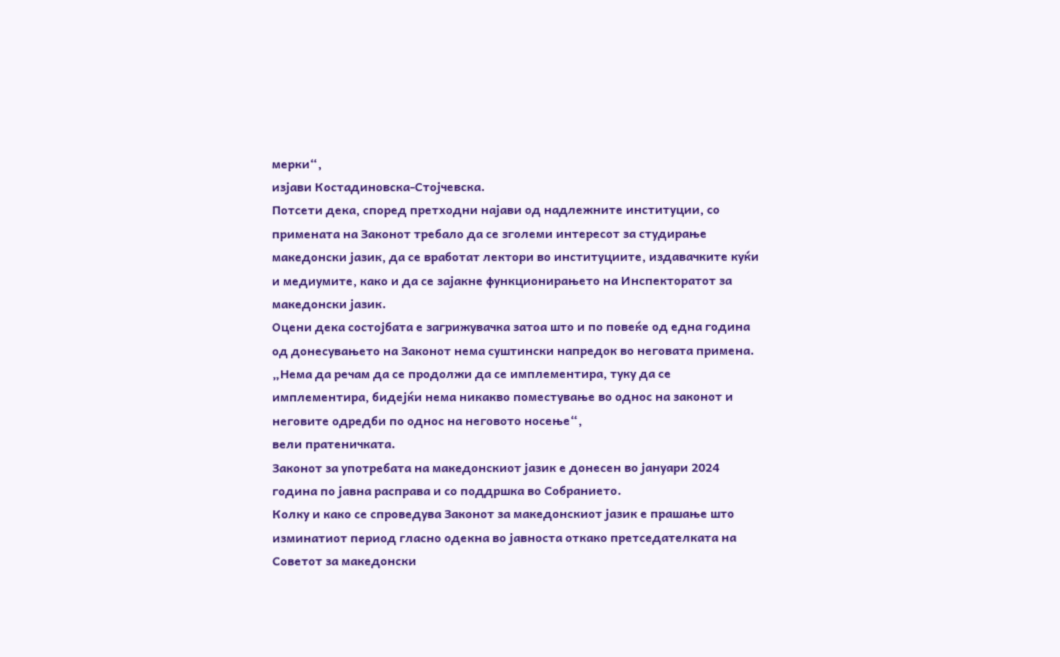мерки“,
изјави Костадиновска-Стојчевска.
Потсети дека, според претходни најави од надлежните институции, со примената на Законот требало да се зголеми интересот за студирање македонски јазик, да се вработат лектори во институциите, издавачките куќи и медиумите, како и да се зајакне функционирањето на Инспекторатот за македонски јазик.
Оцени дека состојбата е загрижувачка затоа што и по повеќе од една година од донесувањето на Законот нема суштински напредок во неговата примена.
„Нема да речам да се продолжи да се имплементира, туку да се имплементира, бидејќи нема никакво поместување во однос на законот и неговите одредби по однос на неговото носење“,
вели пратеничката.
Законот за употребата на македонскиот јазик е донесен во јануари 2024 година по јавна расправа и со поддршка во Собранието.
Колку и како се спроведува Законот за македонскиот јазик е прашање што изминатиот период гласно одекна во јавноста откако претседателката на Советот за македонски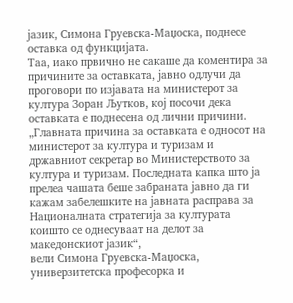јазик, Симона Груевска-Маџоска, поднесе оставка од функцијата.
Таа, иако првично не сакаше да коментира за причините за оставката, јавно одлучи да проговори по изјавата на министерот за култура Зоран Љутков, кој посочи дека оставката е поднесена од лични причини.
„Главната причина за оставката е односот на министерот за култура и туризам и државниот секретар во Министерството за култура и туризам. Последната капка што ја прелеа чашата беше забраната јавно да ги кажам забелешките на јавната расправа за Националната стратегија за културата коишто се однесуваат на делот за македонскиот јазик“,
вели Симона Груевска-Маџоска, универзитетска професорка и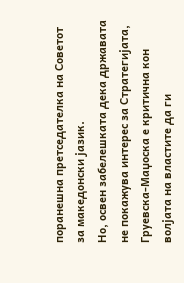поранешна претседателка на Советот за македонски јазик.
Но, освен забелешката дека државата не покажува интерес за Стратегијата, Груевска-Маџоска е критична кон волјата на властите да ги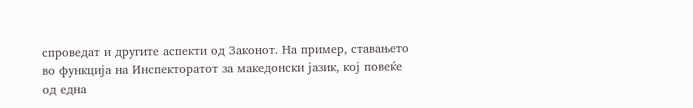спроведат и другите аспекти од Законот. На пример, ставањето во функција на Инспекторатот за македонски јазик, кој повеќе од една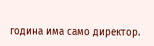година има само директор.